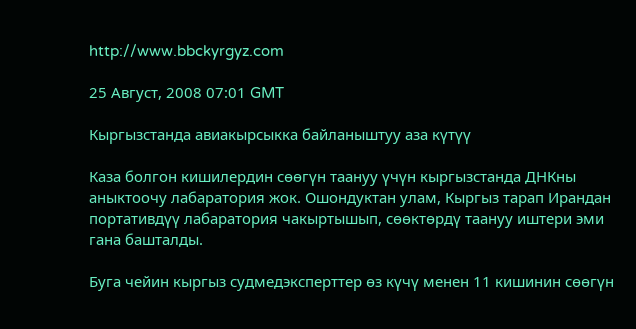http://www.bbckyrgyz.com

25 Август, 2008 07:01 GMT

Кыргызстанда авиакырсыкка байланыштуу аза күтүү

Каза болгон кишилердин сөөгүн таануу үчүн кыргызстанда ДНКны аныктоочу лабаратория жок. Ошондуктан улам, Кыргыз тарап Ирандан портативдүү лабаратория чакыртышып, сөөктөрдү таануу иштери эми гана башталды.

Буга чейин кыргыз судмедэксперттер өз күчү менен 11 кишинин сөөгүн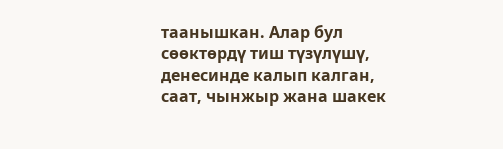таанышкан. Алар бул сөөктөрдү тиш түзүлүшү, денесинде калып калган, саат, чынжыр жана шакек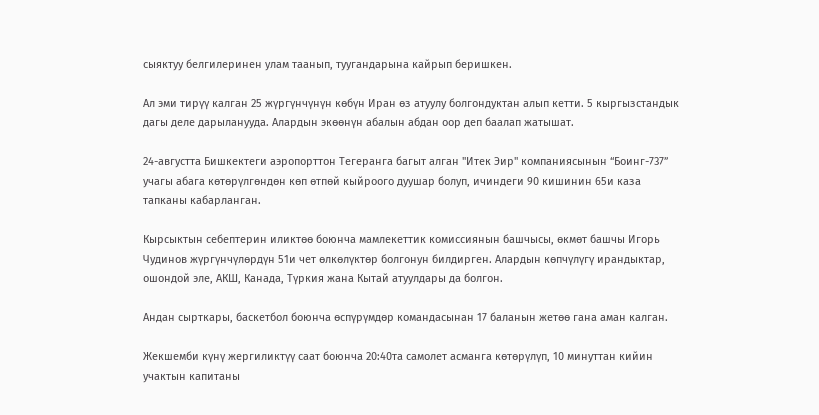сыяктуу белгилеринен улам таанып, туугандарына кайрып беришкен.

Ал эми тирүү калган 25 жүргүнчүнүн көбүн Иран өз атуулу болгондуктан алып кетти. 5 кыргызстандык дагы деле дарыланууда. Алардын экөөнүн абалын абдан оор деп баалап жатышат.

24-августта Бишкектеги аэропорттон Тегеранга багыт алган "Итек Эир" компаниясынын “Боинг-737” учагы абага көтөрүлгөндөн көп өтпөй кыйроого дуушар болуп, ичиндеги 90 кишинин 65и каза тапканы кабарланган.

Кырсыктын себептерин иликтөө боюнча мамлекеттик комиссиянын башчысы, өкмөт башчы Игорь Чудинов жүргүнчүлөрдүн 51и чет өлкөлүктөр болгонун билдирген. Алардын көпчүлүгү ирандыктар, ошондой эле, АКШ, Канада, Түркия жана Кытай атуулдары да болгон.

Андан сырткары, баскетбол боюнча өспүрүмдөр командасынан 17 баланын жетөө гана аман калган.

Жекшемби күнү жергиликтүү саат боюнча 20:40та самолет асманга көтөрүлүп, 10 минуттан кийин учактын капитаны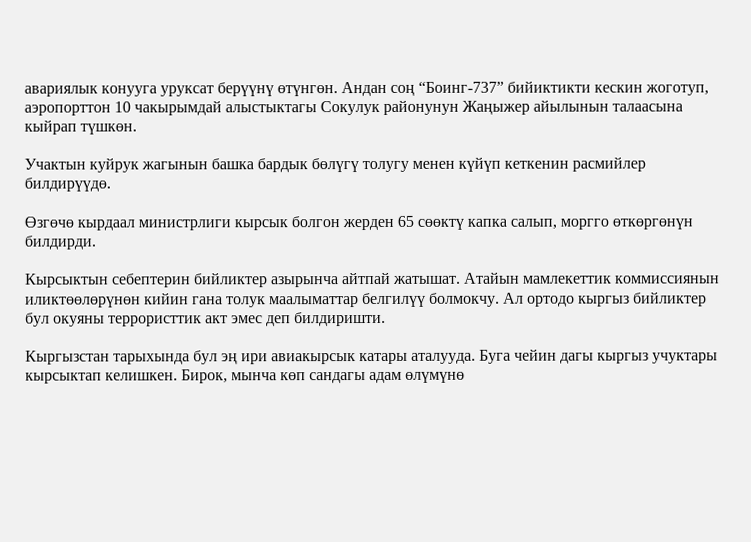авариялык конууга уруксат берүүнү өтүнгөн. Андан соң “Боинг-737” бийиктикти кескин жоготуп, аэропорттон 10 чакырымдай алыстыктагы Сокулук районунун Жаңыжер айылынын талаасына кыйрап түшкөн.

Учактын куйрук жагынын башка бардык бөлүгү толугу менен күйүп кеткенин расмийлер билдирүүдө.

Өзгөчө кырдаал министрлиги кырсык болгон жерден 65 сөөктү капка салып, моргго өткөргөнүн билдирди.

Кырсыктын себептерин бийликтер азырынча айтпай жатышат. Атайын мамлекеттик коммиссиянын иликтөөлөрүнөн кийин гана толук маалыматтар белгилүү болмокчу. Ал ортодо кыргыз бийликтер бул окуяны террористтик акт эмес деп билдиришти.

Кыргызстан тарыхында бул эң ири авиакырсык катары аталууда. Буга чейин дагы кыргыз учуктары кырсыктап келишкен. Бирок, мынча көп сандагы адам өлүмүнө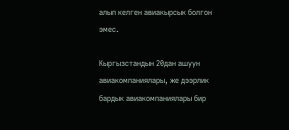алып келген авиакырсык болгон эмес.

Кыргызстандын 20дан ашуун авиакомпаниялары, же дээрлик бардык авиакомпаниялары бир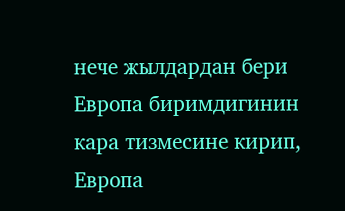нече жылдардан бери Европа биримдигинин кара тизмесине кирип, Европа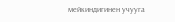мейкиндигинен учууга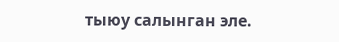тыюу салынган эле.